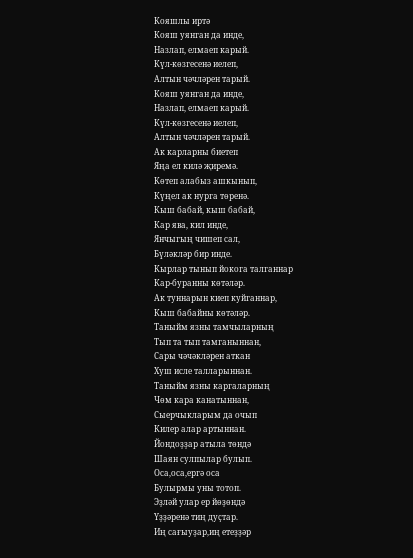Кояшлы иртә
Кояш уянган да инде,
Назлап, елмаеп карый.
Күл-көзгесенә иелеп,
Алтын чәчләрен тарый.
Кояш уянган да инде,
Назлап, елмаеп карый.
Күл-көзгесенә иелеп,
Алтын чәчләрен тарый.
Ак карларны биетеп
Яңа ел килә җиремә.
Көтеп алабыз ашкынып,
Күңел ак нурга төренә.
Кыш бабай, кыш бабай,
Кар ява, кил инде,
Янчыгың чишеп сал,
Бүләкләр бир инде.
Кырлар тынып йокога талганнар
Кар-буранны көтәләр.
Ак туннарын киеп куйганнар,
Кыш бабайны көтәләр.
Таныйм язны тамчыларның
Тып та тып тамганыннан,
Сары чәчәкләрен аткан
Хуш исле талларыннан.
Таныйм язны каргаларның
Чөм кара канатыннан,
Сыерчыкларым да очып
Килер алар артыннан.
Йондоҙҙар атыла төндә
Шаян сулпылар булып.
Оса,оса,ергә оса
Булырмы уны тотоп.
Эҙләй улар ер йөҙөндә
Үҙҙәренә тиң дуҫтар.
Иң сағыуҙар,иң етеҙҙәр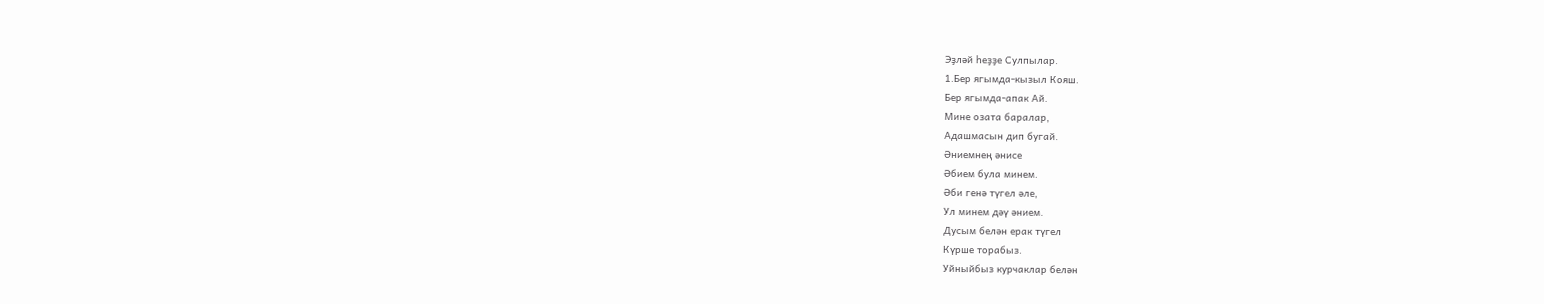Эҙләй һеҙҙе Сулпылар.
1.Бер ягымда-кызыл Кояш.
Бер ягымда-апак Ай.
Мине озата баралар,
Адашмасын дип бугай.
Әниемнең әнисе
Әбием була минем.
Әби генә түгел әле,
Ул минем дәү әнием.
Дусым белән ерак түгел
Күрше торабыз.
Уйныйбыз курчаклар белән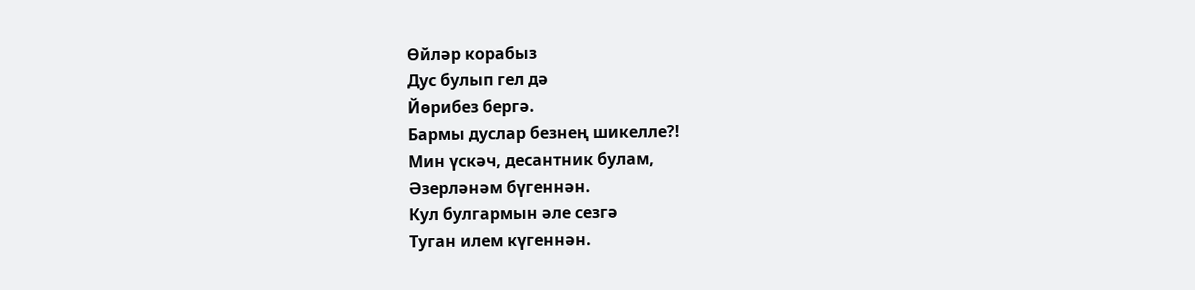Өйләр корабыз
Дус булып гел дә
Йөрибез бергә.
Бармы дуслар безнең шикелле?!
Мин үскәч, десантник булам,
Әзерләнәм бүгеннән.
Кул булгармын әле сезгә
Туган илем күгеннән.